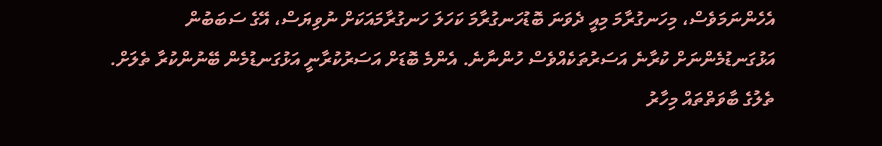އެހެންނަމަވެސް، މިހަނގުރާމަ މިއީ ދެވަނަ ބޮޑުހަނގުރާމަ ކަހަލަ ހަނގުރާމައަކަށް ނުވިޔަސް، އޭގެ ސަބަބުން އަޅުގަނޑުމެންނަށް ކުރާނެ އަސަރުތަކެއްވެސް ހުންނާނެ. އެންމެ ބޮޑަށް އަސަރުކުރާނީ އަޅުގަނޑުމެން ބޭނުންކުރާ ތެލަށް. ތެލުގެ ބާވަތްތައް މިހާރު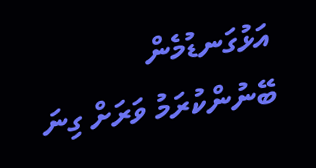އަޅުގަނޑުމެން ބޭނުންކުރަމު ވަރަށް ގިނަ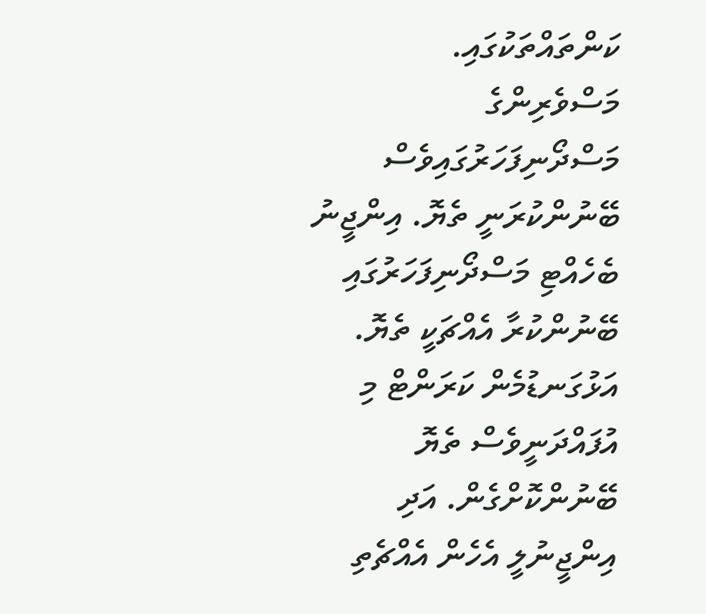ކަންތައްތަކުގައި. މަސްވެރިންގެ މަސްދޯނިފަހަރުގައިވެސް ބޭނުންކުރަނީ ތެޔޮ. އިންޖީނު ބެހެއްޓި މަސްދޯނިފަހަރުގައި ބޭނުންކުރާ އެއްޗަކީ ތެޔޮ. އަޅުގަނޑުމެން ކަރަންޓް މި އުފައްދަނީވެސް ތެޔޮ ބޭނުންކޮށްގެން. އަދި އިންޖީނުލީ އެހެން އެއްޗެތި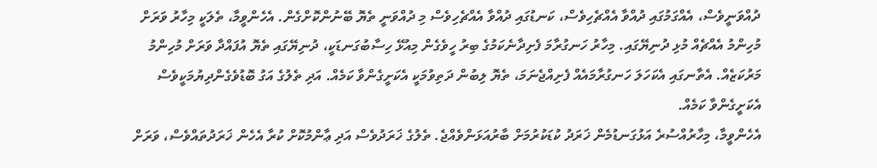ދުއްވަނީވެސް، އެއްގަމުގައި ދުއްވާ އެއްޗެހިވެސް، ކަނޑުގައި ދުއްވާ އެއްޗެހިވެސް މި ދުއްވަނީ ތެޔޮ ބޭނުންކޮށްގެން. އެހެންވީމާ، ތެލަކީ މިހާރު ވަރަށް މުހިންމު އެއްޗެއް މުޅި ދުނިޔޭގައި. މިހާރު ހަނގުރާމަ ފެށިދާނެކަމުގެ ބިރު ހީވެގެން މިއުޅޭ ހިސާބުގަނޑަކީ، ދުނިޔޭގައި ތެޔޮ އުފައްދާ ވަރަށް މުހިންމު މަރުކަޒެއް. އެތާނގައި އެކަހަލަ ހަނގުރާމައެއް ފެށިއްޖެނަމަ، ތެޔޮ ލިބުން ދަތިވުމަކީ އެކަށީގެންވާ ކަމެއް. އަދި ތެލުގެ އަގު ބޮޑުވެގެންދިޔުމަކީވެސް އެކަށީގެންވާ ކަމެއް.
އެހެންވީމާ، މިހާރުއްސުރެ އަޅުގަނޑުމެން ޚަރަދު ކުޑަކުރުމަށް ބާރުއަޅަންވެއްޖެ. ތެލުގެ ޚަރަދުވެސް އަދި ޢާންމުކޮށް ކުރާ އެހެން ޚަރަދުތައްވެސް، ވަރަށް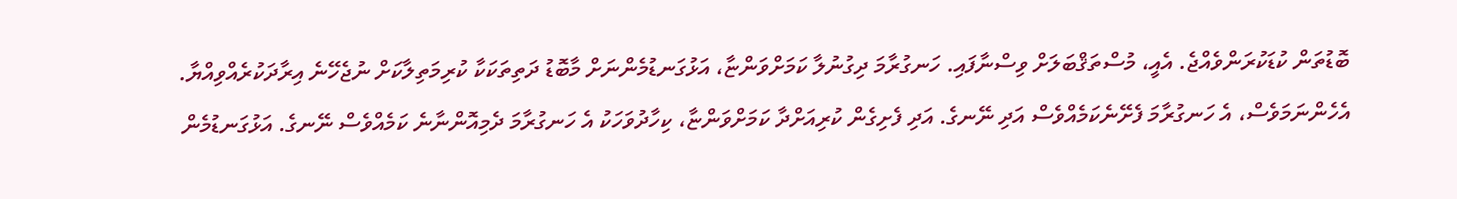ބޮޑުތަން ކުޑަކުރަންވެއްޖެ. އެއީ، މުސްތަޤްބަލަށް ވިސްނާފައި. ހަނގުރާމަ ދިގުނުލާ ކަމަށްވަންޏާ، އަޅުގަނޑުމެންނަށް މާބޮޑު ދަތިތަކަކާ ކުރިމަތިލާކަށް ނުޖެހޭނެ އިރާދަކުރެއްވިއްޔާ. އެހެންނަމަވެސް، އެ ހަނގުރާމަ ފެށޭނެކަމެއްވެސް އަދި ނޭނގެ. އަދި ފެށިގެން ކުރިއަށްދާ ކަމަށްވަންޏާ، ކިހާދުވަހަކު އެ ހަނގުރާމަ ދެމިއޮންނާނެ ކަމެއްވެސް ނޭނގެ. އަޅުގަނޑުމެން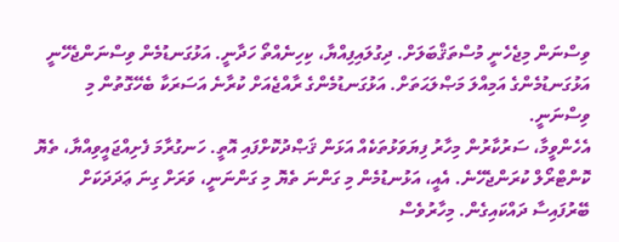ވިސްނަން މިޖެހެނީ މުސްތަޤްބަލަށް. ދިގުލައިފިއްޔާ، ކިހިނެއްތޯ ހަދާނީ. އަޅުގަނޑުމެން ވިސްނަންޖެހޭނީ އަޅުގަނޑުމެންގެ އަމިއްލަ މަޞްލަޙަތަށް. އަޅުގަނޑުމެންގެ ރާއްޖެއަށް ކުރާނެ އަސަރަކާ ބެހޭގޮތުން މި ވިސްނަނީ.
އެހެންވީމާ، ސަރުކާރުން މިހާރު ފިޔަވަޅުތަކެއް އަޅަން ޤަޞްދުކޮށްފައި އޮތީ. ހަނގުރާމަ ފެށިއްޖައީވިއްޔާ، ތެޔޮ ކޮންޓްރޯލް ކުރަންޖެހޭނެ. އެއީ، އަޅުނޑުމެން މި ގަންނަ ތެޔޮ މި ގަންނަނީ، ވަރަށް ގިނަ ޢަދަދަކަށް ބޭރުފައިސާ ދައްކައިގެން. މިހާރުވެސް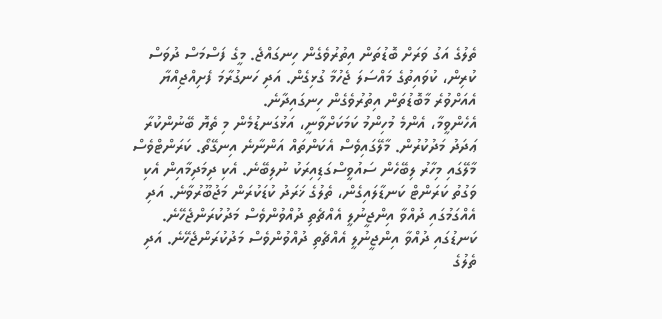ތެލުގެ އަގު ވަރަށް ބޮޑުތަން އިތުރުވެގެން ހިނގައްޖެ. މީގެ ފަސްމަސް ދުވަސް ކުރިން، ކުވައިތުގެ މައްސަލަ ޖެހުމާ ގުޅިގެން. އަދި ހަނގުރާމަ ފެށިއްޖިއްޔާ އެއަށްވުރެ މާބޮޑުތަން އިތުރުވެގެން ހިނގައިދާނެ.
އެހެންވީމާ، އެންމެ މުހިންމު ކަމަކަށްވާނީ، އަޅުގަނޑުމެން މި ތެޔޮ ބޭނުންކުރާ ޢަދަދު މަދުކުރުން. މާލޭގައިވެސް އެކަންތައް އަންނާނެ އިނގޭތޯ. ކަރަންޓްވެސް މާލޭގައި މިހާރު ލިބޭހެން ސައުވީސްގަޑިއިރަކު ނުލިބޭނެ. އެކި ދިމަދިމާއިން އެކި ވަގުތު ކަރަންޓް ކަނޑާލައިގެން، ތެލުގެ ޚަރަދު ކުޑަކުރަން މަޖުބޫރުވާނެ. އަދި އެއްގަމުގައި ދުއްވާ އިންޖީނުލީ އެއްޗެތި ދުއްވުންވެސް މަދުކުރަންޖެހޭނެ. ކަނޑުގައި ދުއްވާ އިންޖީނުލީ އެއްޗެތި ދުއްވުންވެސް މަދުކުރަންޖެހޭނެ. އަދި ތެލުގެ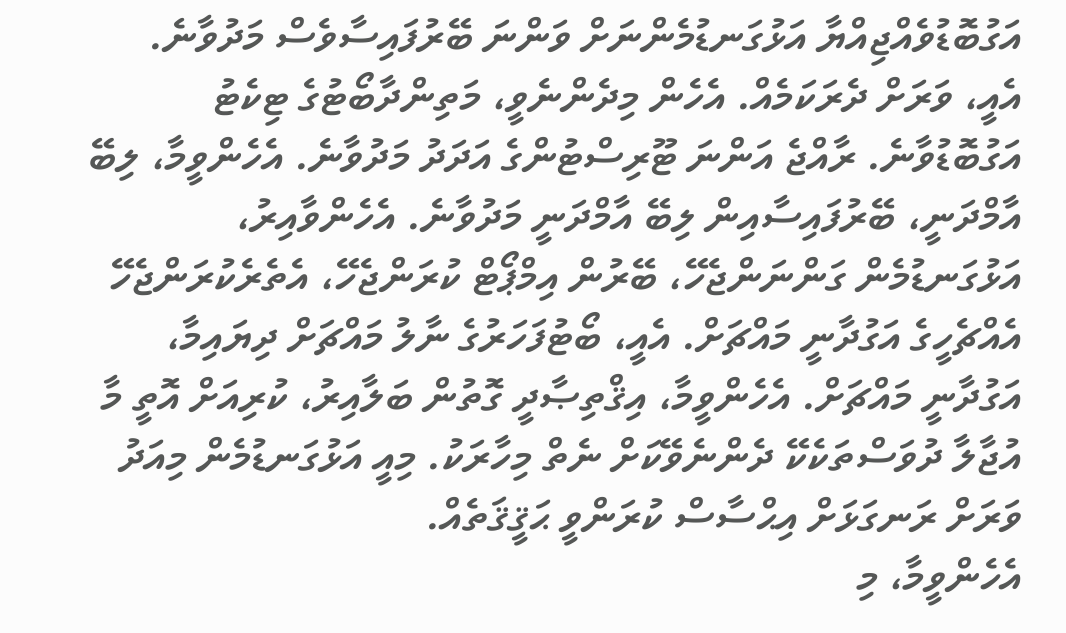އަގުބޮޑުވެއްޖިއްޔާ އަޅުގަނޑުމެންނަށް ވަންނަ ބޭރުފައިސާވެސް މަދުވާނެ. އެއީ، ވަރަށް ދެރަކަމެއް. އެހެން މިދެންނެވީ، މަތިންދާބޯޓުގެ ޓިކެޓު އަގުބޮޑުވާނެ. ރާއްޖެ އަންނަ ޓޫރިސްޓުންގެ އަދަދު މަދުވާނެ. އެހެންވީމާ، ލިބޭ އާމްދަނީ، ބޭރުފައިސާއިން ލިބޭ އާމްދަނީ މަދުވާނެ. އެހެންވާއިރު، އަޅުގަނޑުމެން ގަންނަންޖެހޭ، ބޭރުން އިމްޕޯޓް ކުރަންޖެހޭ، އެތެރެކުރަންޖެހޭ އެއްޗެހީގެ އަގުދާނީ މައްޗަށް. އެއީ، ބޯޓުފަހަރުގެ ނާލު މައްޗަށް ދިޔައިމާ، އަގުދާނީ މައްޗަށް. އެހެންވީމާ، އިޤްތިޞާދީ ގޮތުން ބަލާއިރު، ކުރިއަށް އޮތީ މާ އުޖާލާ ދުވަސްތަކެކޭ ދެންނެވޭކަށް ނެތް މިހާރަކު. މިއީ އަޅުގަނޑުމެން މިއަދު ވަރަށް ރަނގަޅަށް އިޙްސާސް ކުރަންވީ ޙަޤީޤަތެއް.
އެހެންވީމާ، މި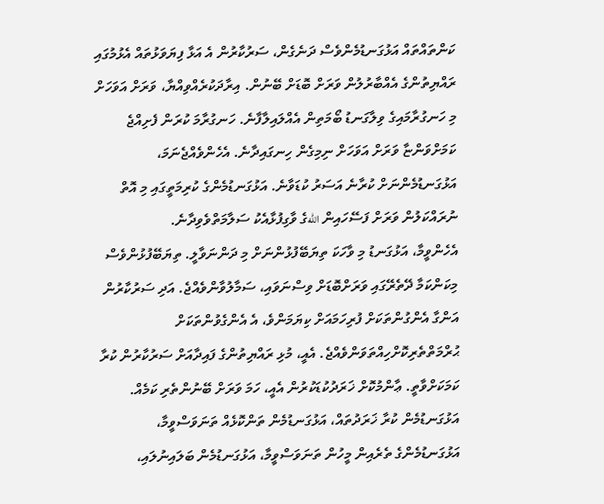ކަންތައްތައް އަޅުގަނޑުމެންވެސް ދަނެގެން، ސަރުކާރުން އެ އަޅާ ފިޔަވަޅުތައް އެޅުމުގައި ރައްޔިތުންގެ އެއްބާރުލުން ވަރަށް ބޮޑަށް ބޭނުން. އިރާދަކުރެއްވިއްޔާ، ވަރަށް އަވަހަށް މި ހަނގުރާމައިގެ ވިލާގަނޑު ބޯމަތިން އެއްލައިލާފާނެ. ހަނގުރާމަ ކުރަން ފެށިއްޖެ ކަމަށްވަންޏާ ވަރަށް އަވަހަށް ނިމިގެން ހިނގައިދާނެ. އެހެންވެއްޖެނަމަ، އަޅުގަނޑުމެންނަށް ކުރާނެ އަސަރު ކުޑަވާނެ. އަޅުގަނޑުމެންގެ ކުރިމަތީގައި މި އޮތް ނުރައްކަލުން ވަރަށް ފަސޭހައިން اللهގެ ވާގިފުޅާއެކު ސަލާމަތްވެވިދާނެ.
އެހެންވީމާ، އަޅުގަނޑު މި ވާހަކަ ތިޔަބޭފުޅުންނަށް މި ދަންނަވާލީ. ތިޔަބޭފުޅުންވެސް މިކަންކަމާ ދޭތެރޭގައި ވަރަށްބޮޑަށް ވިސްނަވައި، ސަމާލުވާންވެއްޖެ. އަދި ސަރުކާރުން އަންގާ އެންގުންތަކަށް ފުރިހަމައަށް ކިޔަމަންވެ، އެ އެންގެވުންތަކަށް ޙުރްމަތްތެރިކޮށްހިއްތަވަންވެއްޖެ. އެއީ، މުޅި ރައްޔިތުންގެ ފައިދާއަށް ސަރުކާރުން ކުރާ ކަމަކަށްވާތީ. ޢާންމުކޮށް ޚަރަދުކުޑަކުރުން އެއީ، ހަމަ ވަރަށް ބޭނުންތެރި ކަމެއް. އަޅުގަނޑުމެން ކުރާ ޚަރަދުތައް، އަޅުގަނޑުމެން ތަންކޮޅެއް ތަނަވަސްވީމާ، އަޅުގަނޑުމެންގެ ތެރެއިން މީހުން ތަނަވަސްވީމާ، އަޅުގަނޑުމެން ބަލައިނުލައި،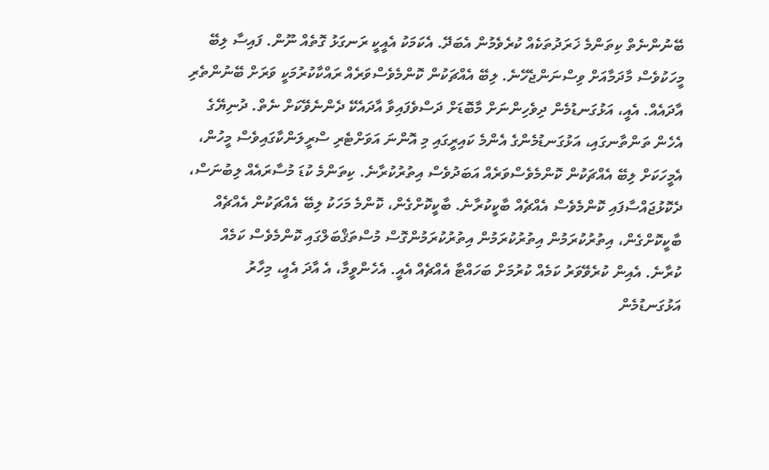ބޭނުންނެތް ކިތަންމެ ޚަރަދުތަކެއް ކުރެވެމުން އެބަދޭ. އެކަމަކު އެއީކީ ރަނގަޅު ގޮތެއް ނޫން. ފައިސާ ލިބޭ މީހަކުވެސް މާދަމާއަށް ވިސްނަންޖެހޭނެ. ލިބޭ އެއްޗަކުން ކޮންމެވެސްވަރެއް ރައްކާކުރުމަކީ ވަރަށް ބޭނުންތެރި އާދައެއް. އެއީ، އަޅުގަނޑުމެން ދިވެހިންނަށް މާބޮޑަށް ދަސްވެފައިވާ އާދައެކޭ ދެންނެވޭކަށް ނެތް. ދުނިޔޭގެ އެހެން ތަންތާނގައި، އަޅުގަނޑުމެންގެ އެންމެ ކައިރީގައި މި އޮންނަ އަވަށްޓެރި ސްރީލަންކާގައިވެސް މީހުން، އެމީހަކަށް ލިބޭ އެއްޗަކުން ކޮންމެވެސްވަރެއް އަބަދުވެސް އިތުރުކުރާނެ. ކިތަންމެ ކުޑަ މުސާރައެއް ލިބުނަސް، ދެކޮޅުޖައްސާފައި ކޮންމެވެސް އެއްޗެއް ބާކީކުރާނެ. ބާކީކޮށްގެން، ކޮންމެ މަހަކު ލިބޭ އެއްޗަކުން އެއްޗެއް ބާކީކޮށްގެން، އިތުރުކުރަމުން އިތުރުކުރަމުން އިތުރުކުރަމުންގޮސް މުސްތަޤްބަލްގައި ކޮންމެވެސް ކަމެއް ކުރާނެ. އެއިން ކުރެވޭވަރު ކަމެއް ކުރުމަށް ބަހައްޓާ އެއްޗެއް އެއީ. އެހެންވީމާ، އެ އާދަ އެއީ، މިހާރު އަޅުގަނޑުމެން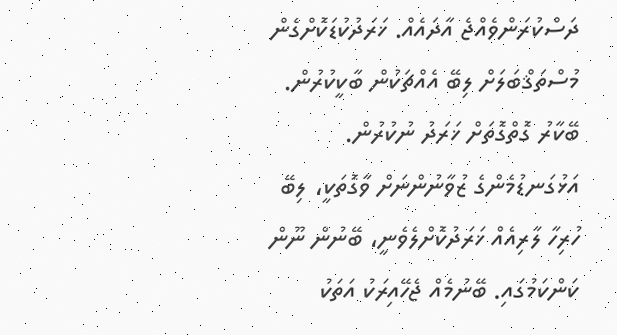ދަސްކުރަންވެއްޖެ އާދައެއް. ޚަރަދުކުޑަކޮށްގެން މުސްތަޤްބަލަށް ލިބޭ އެއްޗަކުން ބާކީކުރުން. ބޭކާރު ގޮތްގޮތަށް ޚަރަދު ނުކުރުން.
އަޅުގަނޑުމެންގެ ޒުވާނުންނަށް ވާގޮތަކީ، ލިބޭ ހުރިހާ ލާރިއެއް ޚަރަދުކޮށްލެވެނީ، ބޭނުން ނޫން ކަންކަމުގައި. ބޭނުމެއް ޖެހޭއިރަކު އަތަކު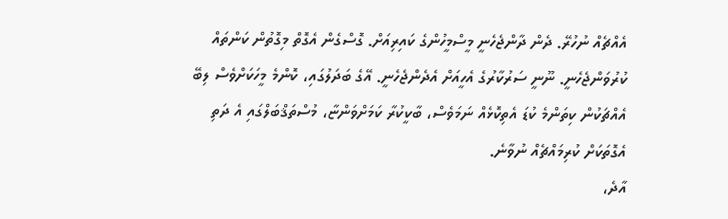އެއްޗެއް ނުހުރޭ. ދެން ދާންޖެހެނީ މީސްމީހުންގެ ކައިރިއަށް. ގޮސްގެން އެގޮތް މިގޮތުން ކަންތައް ކުރުވަންޖެހެނީ. ނޫނީ ސަރުކާރުގެ އެހީއަށް އެދެންޖެހެނީ. އޭގެ ބަދަލުގައި، ކޮންމެ މީހަކަށްވެސް ލިބޭ އެއްޗަކުން ކިތަންމެ ކުޑަ އެތިކޮޅެއް ނަމަވެސް، ބާކީކުރާ ކަމަށްވަންޏާ، މުސްތަޤްބަލްގައި އެ ދަތި އެގޮތަކަށް ކުރިމައްޗެއް ނުވާނެ.
އާދެ،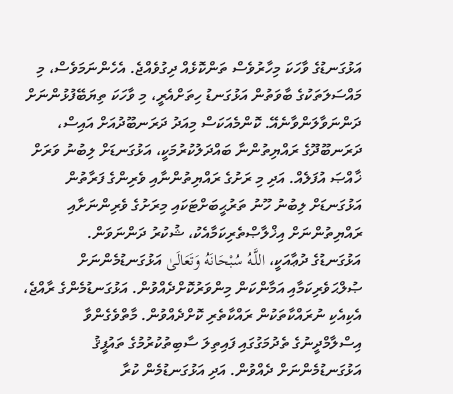އަޅުގަނޑުގެ ވާހަކަ މިހާރުވެސް ތަންކޮޅެއް ދިގުވެއްޖެ. އެހެންނަމަވެސް، މި މައްސަލަތަކުގެ ބާވަތުން އަޅުގަނޑު ހިތަށްއެރީ، މި ވާހަކަ ތިޔަބޭފުޅުންނަށް ދަންނަވާލަންވާނެއޭ. ކޮންމެއަކަސް މިއަދު ދަރަނބޫދުއަށް އައިސް، ދަރަނބޫދޫގެ ރައްޔިތުންނާ ބައްދަލުކުރުމަކީ، އަޅުގަނޑަށް ލިބުނު ވަރަށް ޚާއްޞަ އުފަލެއް. އަދި މި ރަށުގެ ރައްޔިތުންނާއި ވެރިންގެ ފަރާތުން އަޅުގަނޑަށް ލިބުނު ހޫނު ތަރުޙީބަށްޓަކައި މިރަށުގެ ވެރިންނަށާއި ރައްޔިތުންނަށް އިޚްލާޞްތެރިކަމާއެކު، ޝުކުރު ދަންނަވަން.
އަޅުގަނޑުގެ ދުޢާއަކީ، اللَّـهُ سُبْحَانَهُ وَتَعَالَىٰ އަޅުގަނޑުމެންނަށް ޞުލްޙަވެރިކަމާއި އަމާންކަން މިންވަރުކޮށްދެއްވުން. އަޅުގަނޑުމެންގެ ރާއްޖެ، އެކިއެކި ނުރައްކާތަކުން ރައްކާތެރި ކޮށްދެއްވުން. މާތްވެގެންވާ އިސްލާމްދީނުގެ ތެދުމަގުގައި ފައިތިލަ ސާބިތުކުރުމުގެ ތައުފީޤު އަޅުގަނޑުމެންނަށް ދެއްވުން. އަދި އަޅުގަނޑުމެން ކުރާ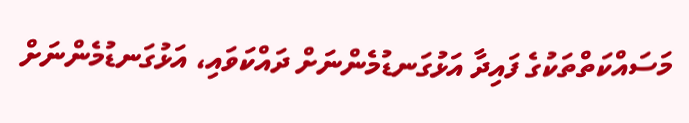މަސައްކަތްތަކުގެ ފައިދާ އަޅުގަނޑުމެންނަށް ދައްކަވައި، އަޅުގަނޑުމެންނަށް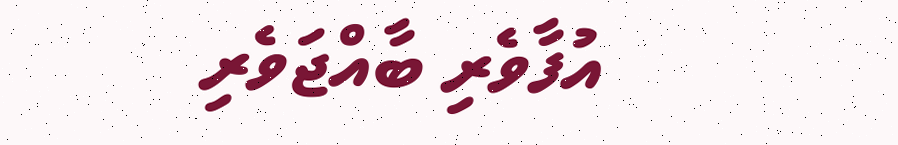އުފާވެރި ބާއްޖަވެރި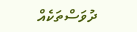ދުވަސްތަކެއް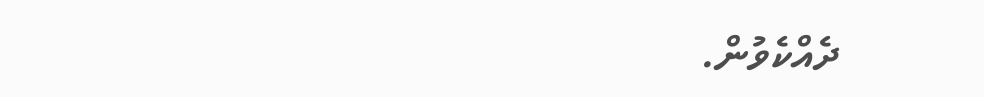ދެއްކެވުން.